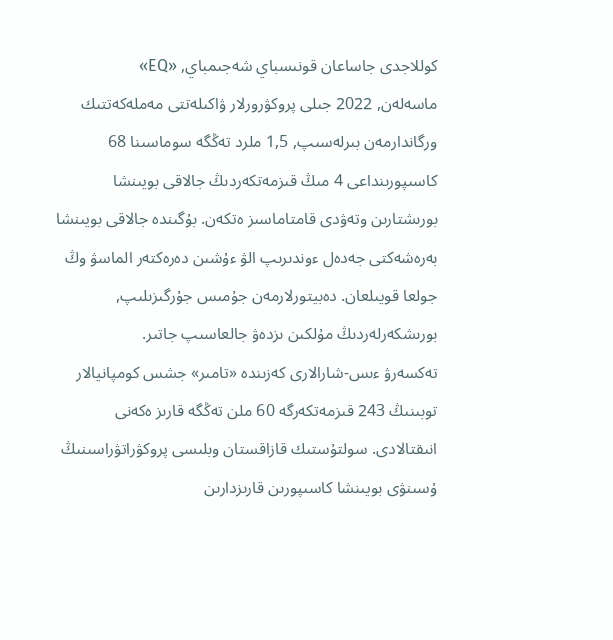كوللاجدى جاساعان قونىسباي شەجىمباي, «EQ»
ماسەلەن, 2022 جىلى پروكۋرورلار ۋاكىلەتتى مەملەكەتتىك ورگاندارمەن بىرلەسىپ, 1,5 ملرد تەڭگە سوماسىنا 68 كاسىپورىنداعى 4 مىڭ قىزمەتكەردىڭ جالاقى بويىنشا بورىشتارىن وتەۋدى قامتاماسىز ەتكەن. بۇگىندە جالاقى بويىنشا بەرەشەكتى جەدەل ءوندىرىپ الۋ ءۇشىن دەرەكتەر الماسۋ وڭ جولعا قويىلعان. دەبيتورلارمەن جۇمىس جۇرگىزىلىپ, بورىشكەرلەردىڭ مۇلكىن ىزدەۋ جالعاسىپ جاتىر.
تەكسەرۋ ءىس-شارالارى كەزىندە «تامىر» جشس كومپانيالار توبىنىڭ 243 قىزمەتكەرگە 60 ملن تەڭگە قارىز ەكەنى انىقتالادى. سولتۇستىك قازاقستان وبلىسى پروكۋراتۋراسىنىڭ ۇسىنۋى بويىنشا كاسىپورىن قارىزدارىن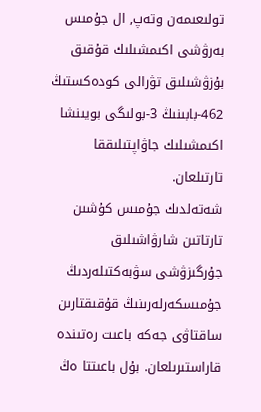تولىعىمەن وتەپ, ال جۇمىس بەرۋشى اكىمشىلىك قۇقىق بۇزۋشىلىق تۋرالى كودەكستىڭ 462-بابىنىڭ 3-بولىگى بويىنشا اكىمشىلىك جاۋاپتىلىققا تارتىلعان.
شەتەلدىك جۇمىس كۇشىن تارتاتىن شارۋاشىلىق جۇرگىزۋشى سۋبەكتىلەردىڭ جۇمىسكەرلەرىنىڭ قۇقىقتارىن ساقتاۋى جەكە باعىت رەتىندە قاراستىرىلعان. بۇل باعىتتا ەڭ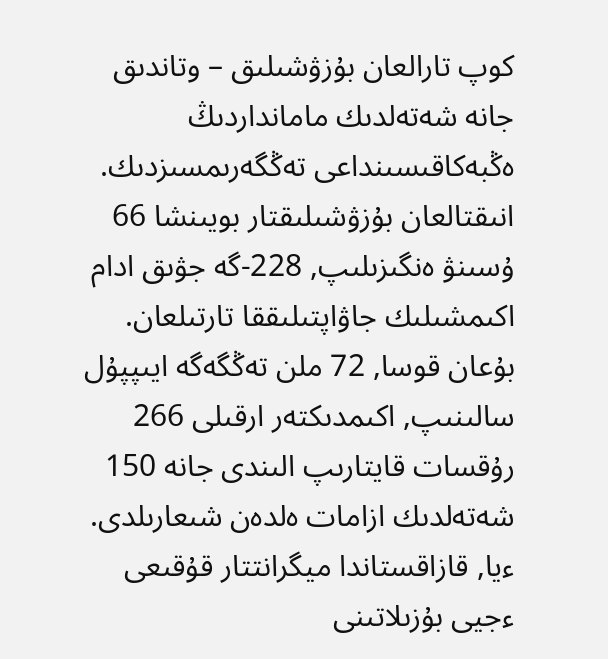كوپ تارالعان بۇزۋشىلىق – وتاندىق جانە شەتەلدىك مامانداردىڭ ەڭبەكاقىسىنداعى تەڭگەرىمسىزدىك. انىقتالعان بۇزۋشىلىقتار بويىنشا 66 ۇسىنۋ ەنگىزىلىپ, 228-گە جۋىق ادام اكىمشىلىك جاۋاپتىلىققا تارتىلعان. بۇعان قوسا, 72 ملن تەڭگەگە ايىپپۇل سالىنىپ, اكىمدىكتەر ارقىلى 266 رۇقسات قايتارىپ الىندى جانە 150 شەتەلدىك ازامات ەلدەن شىعارىلدى.
ءيا, قازاقستاندا ميگرانتتار قۇقىعى ءجيى بۇزىلاتىنى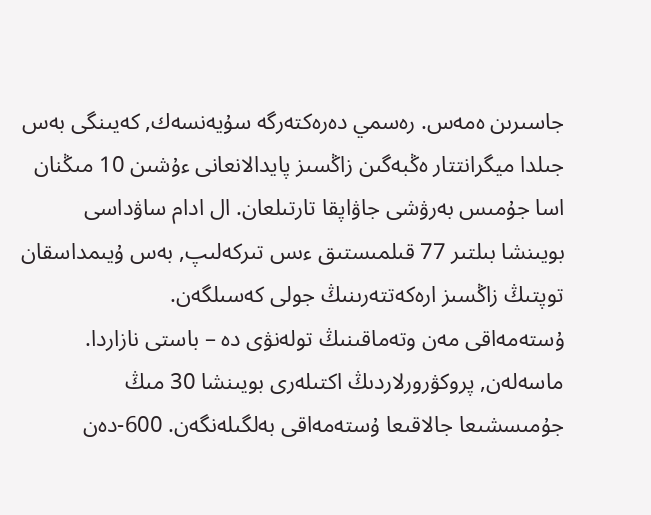جاسىرىن ەمەس. رەسمي دەرەكتەرگە سۇيەنسەك, كەيىنگى بەس جىلدا ميگرانتتار ەڭبەگىن زاڭسىز پايدالانعانى ءۇشىن 10 مىڭنان اسا جۇمىس بەرۋشى جاۋاپقا تارتىلعان. ال ادام ساۋداسى بويىنشا بىلتىر 77 قىلمىستىق ءىس تىركەلىپ, بەس ۇيىمداسقان توپتىڭ زاڭسىز ارەكەتتەرىنىڭ جولى كەسىلگەن.
ۇستەمەاقى مەن وتەماقىنىڭ تولەنۋى دە – باستى نازاردا. ماسەلەن, پروكۋرورلاردىڭ اكتىلەرى بويىنشا 30 مىڭ جۇمىسشىعا جالاقىعا ۇستەمەاقى بەلگىلەنگەن. 600-دەن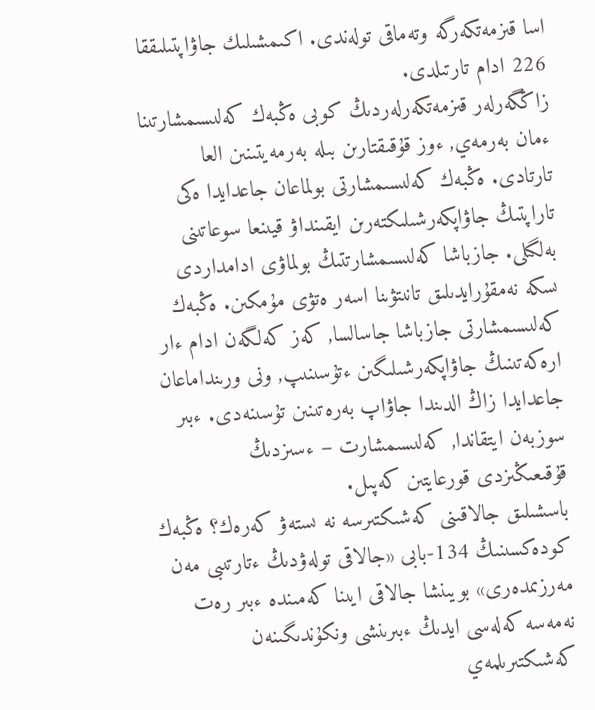اسا قىزمەتكەرگە وتەماقى تولەندى. اكىمشىلىك جاۋاپتىلىققا 226 ادام تارتىلدى.
زاڭگەرلەر قىزمەتكەرلەردىڭ كوبى ەڭبەك كەلىسىمشارتىنا ءمان بەرمەي, ءوز قۇقىقتارىن بىلە بەرمەيتىنىن العا تارتادى. ەڭبەك كەلىسىمشارتى بولماعان جاعدايدا ەكى تاراپتىڭ جاۋاپكەرشىلىكتەرىن ايقىنداۋ قيىنعا سوعاتىنى بەلگىلى. جازباشا كەلىسىمشارتتىڭ بولماۋى ادامداردى ىسكە نەمقۇرايدىلىق تانىتۋىنا اسەر ەتۋى مۇمكىن. ەڭبەك كەلىسىمشارتى جازباشا جاسالسا, كەز كەلگەن ادام ءار ارەكەتىنىڭ جاۋاپكەرشىلىگىن ءتۇسىنىپ, ونى ورىنداماعان جاعدايدا زاڭ الدىندا جاۋاپ بەرەتىنىن تۇسىنەدى. ءبىر سوزبەن ايتقاندا, كەلىسىمشارت – ءسىزدىڭ قۇقىعىڭىزدى قورعايتىن كەپىل.
باسشىلىق جالاقىنى كەشىكتىرسە نە ىستەۋ كەرەك؟ ەڭبەك كودەكسىنىڭ 134-بابى «جالاقى تولەۋدىڭ ءتارتىبى مەن مەرزىمدەرى» بويىنشا جالاقى ايىنا كەمىندە ءبىر رەت نەمەسە كەلەسى ايدىڭ ءبىرىنشى ونكۇندىگىنەن كەشىكتىرىلمەي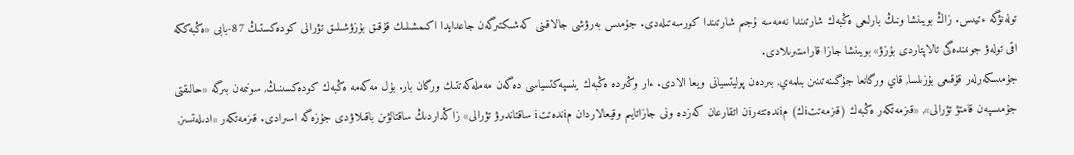تولەنۋگە ءتيىس. زاڭ بويىنشا ونىڭ بارلىعى ەڭبەك شارتىندا نەمەسە ۇجىم شارتىندا كورسەتىلەدى. جۇمىس بەرۋشى جالاقىنى كەشىكتىرگەن جاعدايدا اكىمشىلىك قۇقىق بۇزۋشىلىق تۋرالى كودەكستىڭ 87-بابى «ەڭبەككە اقى تولەۋ جونىندەگى تالاپتاردى بۇزۋ» بويىنشا جازا قاراستىرىلادى.
جۇمىسكەرلەر قۇقىعى بۇزىلسا, قاي ورگانعا جۇگىنەتىنىن بىلمەي, بىردەن پوليتسيانى ويعا الادى. ءار وڭىردە ەڭبەك ينسپەكتسياسى دەگەن مەملەكەتتىك ورگان بار. بۇل مەكەمە ەڭبەك كودەكسىنىڭ, سونىمەن بىرگە «حالىقتى جۇمىسپەن قامتۋ تۋرالى», «قىزمەتكەر ەڭبەك (قىزمەتتiك) مiندەتتەرiن اتقارعان كەزدە ونى جازاتايىم وقيعالاردان مiندەتتi ساقتاندىرۋ تۋرالى» زاڭداردىڭ ساقتالۋىن باقىلاۋدى جۇزەگە اسىرادى. قىزمەتكەر «ادىلەتسىز,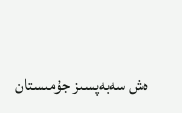ەش سەبەپسىز جۇمىستان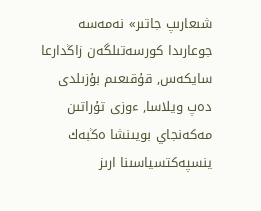شىعارىپ جاتىر» نەمەسە جوعارىدا كورسەتىلگەن زاڭدارعا سايكەس, قۇقىعىم بۇزىلدى دەپ ويلاسا, ءوزى تۇراتىن مەكەنجاي بويىنشا ەڭبەك ينسپەكتسياسىنا ارىز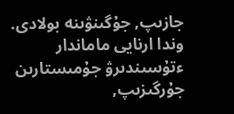جازىپ, جۇگىنۋىنە بولادى. وندا ارنايى ماماندار ءتۇسىندىرۋ جۇمىستارىن جۇرگىزىپ,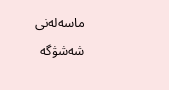ماسەلەنى شەشۋگە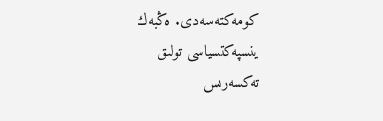كومەكتەسەدى. ەڭبەك ينسپەكتسياسى تولىق تەكسەرىس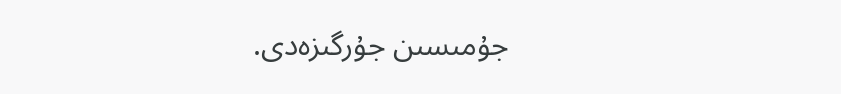جۇمىسىن جۇرگىزەدى.